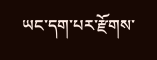ཡང་དག་པར་རྫོགས་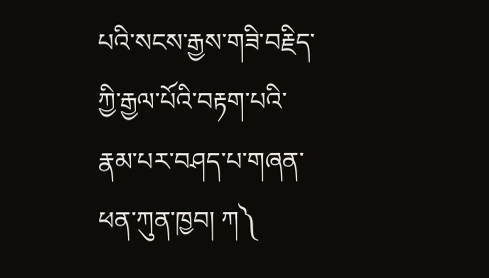པའི་སངས་རྒྱས་གཟི་བརྗིད་ཀྱི་རྒྱལ་པོའི་བརྟག་པའི་རྣམ་པར་བཤད་པ་གཞན་ཕན་ཀུན་ཁྱབ། ཀ༽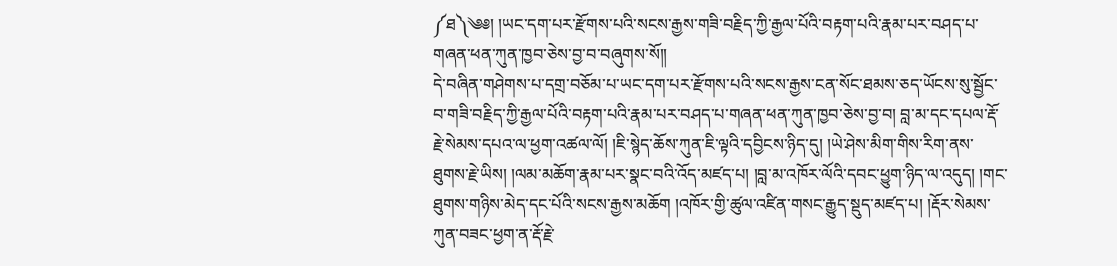༼ཐ༽༄༅། །ཡང་དག་པར་རྫོགས་པའི་སངས་རྒྱས་གཟི་བརྗིད་ཀྱི་རྒྱལ་པོའི་བརྟག་པའི་རྣམ་པར་བཤད་པ་གཞན་ཕན་ཀུན་ཁྱབ་ཅེས་བྱ་བ་བཞུགས་སོ།།
དེ་བཞིན་གཤེགས་པ་དགྲ་བཅོམ་པ་ཡང་དག་པར་རྫོགས་པའི་སངས་རྒྱས་ངན་སོང་ཐམས་ཅད་ཡོངས་སུ་སྦྱོང་བ་གཟི་བརྗིད་ཀྱི་རྒྱལ་པོའི་བརྟག་པའི་རྣམ་པར་བཤད་པ་གཞན་ཕན་ཀུན་ཁྱབ་ཅེས་བྱ་བ། བླ་མ་དང་དཔལ་རྡོ་རྗེ་སེམས་དཔའ་ལ་ཕྱག་འཚལ་ལོ། །ཇི་སྙེད་ཆོས་ཀུན་ཇི་ལྟའི་དབྱིངས་ཉིད་དུ། །ཡེ་ཤེས་མིག་གིས་རིག་ནས་ཐུགས་རྗེ་ཡིས། །ལམ་མཆོག་རྣམ་པར་སྣང་བའི་འོད་མཛད་པ། །བླ་མ་འཁོར་ལོའི་དབང་ཕྱུག་ཉིད་ལ་འདུད། །གང་ཐུགས་གཉིས་མེད་དང་པོའི་སངས་རྒྱས་མཆོག །འཁོར་གྱི་ཚུལ་འཛིན་གསང་རྒྱུད་སྡུད་མཛད་པ། །རྡོར་སེམས་ཀུན་བཟང་ཕྱག་ན་རྡོ་རྗེ་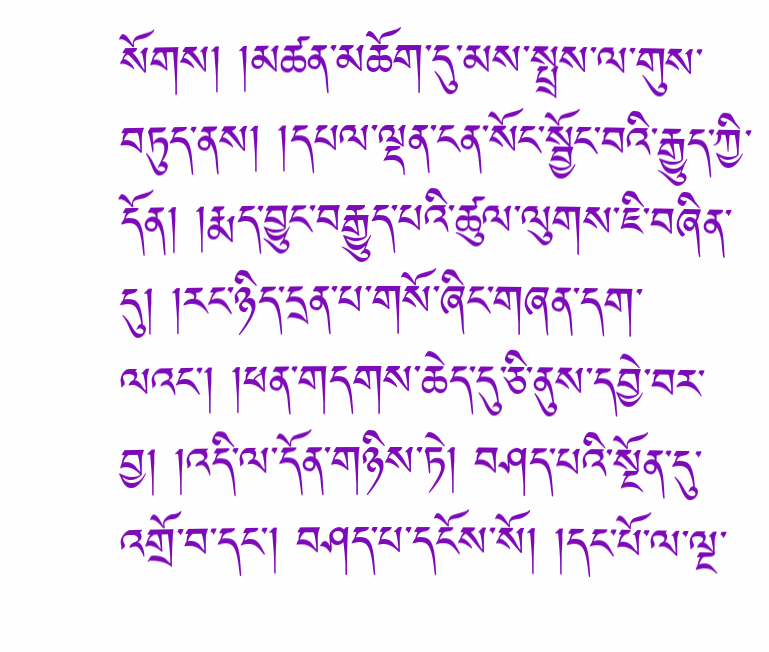སོགས། །མཚན་མཆོག་དུ་མས་སྤྲས་ལ་གུས་བཏུད་ནས། །དཔལ་ལྡན་ངན་སོང་སྦྱོང་བའི་རྒྱུད་ཀྱི་དོན། །རྨད་བྱུང་བརྒྱུད་པའི་ཚུལ་ལུགས་ཇི་བཞིན་དུ། །རང་ཉིད་དྲན་པ་གསོ་ཞིང་གཞན་དག་ལའང་། །ཕན་གདགས་ཆེད་དུ་ཅི་ནུས་དབྱེ་བར་བྱ། །འདི་ལ་དོན་གཉིས་ཏེ། བཤད་པའི་སྔོན་དུ་འགྲོ་བ་དང་། བཤད་པ་དངོས་སོ། །དང་པོ་ལ་ལྔ་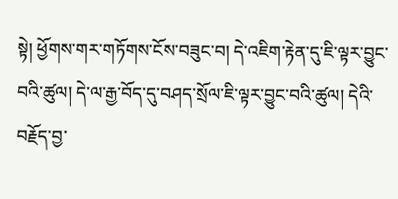སྟེ། ཕྱོགས་གར་གཏོགས་ངོས་བཟུང་བ། དེ་འཇིག་རྟེན་དུ་ཇི་ལྟར་བྱུང་བའི་ཚུལ། དེ་ལ་རྒྱ་བོད་དུ་བཤད་སྲོལ་ཇི་ལྟར་བྱུང་བའི་ཚུལ། དེའི་བརྗོད་བྱ་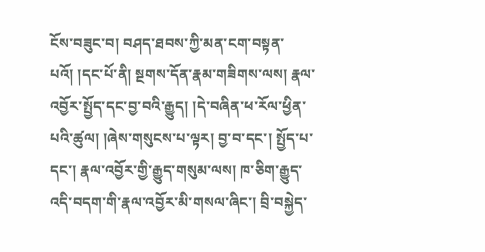ངོས་བཟུང་བ། བཤད་ཐབས་ཀྱི་མན་ངག་བསྟན་པའོ། །དང་པོ་ནི། སྔགས་དོན་རྣམ་གཟིགས་ལས། རྣལ་འབྱོར་སྤྱོད་དང་བྱ་བའི་རྒྱུད། །དེ་བཞིན་ཕ་རོལ་ཕྱིན་པའི་ཚུལ། །ཞེས་གསུངས་པ་ལྟར། བྱ་བ་དང་། སྤྱོད་པ་དང་། རྣལ་འབྱོར་གྱི་རྒྱུད་གསུམ་ལས། ཁ་ཅིག་རྒྱུད་འདི་བདག་གི་རྣལ་འབྱོར་མི་གསལ་ཞིང་། བྲི་བསྐྱེད་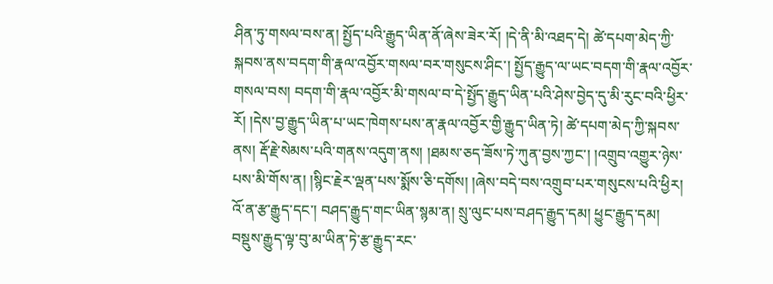ཤིན་ཏུ་གསལ་བས་ན། སྤྱོད་པའི་རྒྱུད་ཡིན་ནོ་ཞེས་ཟེར་རོ། །དེ་ནི་མི་འཐད་དེ། ཚེ་དཔག་མེད་ཀྱི་སྐབས་ནས་བདག་གི་རྣལ་འབྱོར་གསལ་བར་གསུངས་ཤིང་། སྤྱོད་རྒྱུད་ལ་ཡང་བདག་གི་རྣལ་འབྱོར་གསལ་བས། བདག་གི་རྣལ་འབྱོར་མི་གསལ་བ་དེ་སྤྱོད་རྒྱུད་ཡིན་པའི་ཤེས་བྱེད་དུ་མི་རུང་བའི་ཕྱིར་རོ། །དེས་བྱ་རྒྱུད་ཡིན་པ་ཡང་ཁེགས་པས་ན་རྣལ་འབྱོར་གྱི་རྒྱུད་ཡིན་ཏེ། ཚེ་དཔག་མེད་ཀྱི་སྐབས་ནས། རྡོ་རྗེ་སེམས་པའི་གནས་འདུག་ནས། །ཐམས་ཅད་ཟོས་ཏེ་ཀུན་བྱས་ཀྱང་། །འགྲུབ་འགྱུར་ཉེས་པས་མི་གོས་ན། །སྙིང་རྗེར་ལྡན་པས་སྨོས་ཅི་དགོས། །ཞེས་བདེ་བས་འགྲུབ་པར་གསུངས་པའི་ཕྱིར། འོ་ན་རྩ་རྒྱུད་དང་། བཤད་རྒྱུད་གང་ཡིན་སྙམ་ན། སྲུ་ལུང་པས་བཤད་རྒྱུད་དམ། ཕྱུང་རྒྱུད་དམ། བསྡུས་རྒྱུད་ལྟ་བུ་མ་ཡིན་ཏེ་རྩ་རྒྱུད་རང་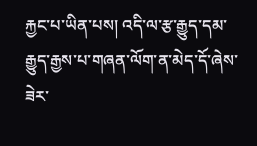རྐྱང་པ་ཡིན་པས། འདི་ལ་རྩ་རྒྱུད་དམ་རྒྱུད་རྒྱས་པ་གཞན་ལོག་ན་མེད་དོ་ཞེས་ཟེར་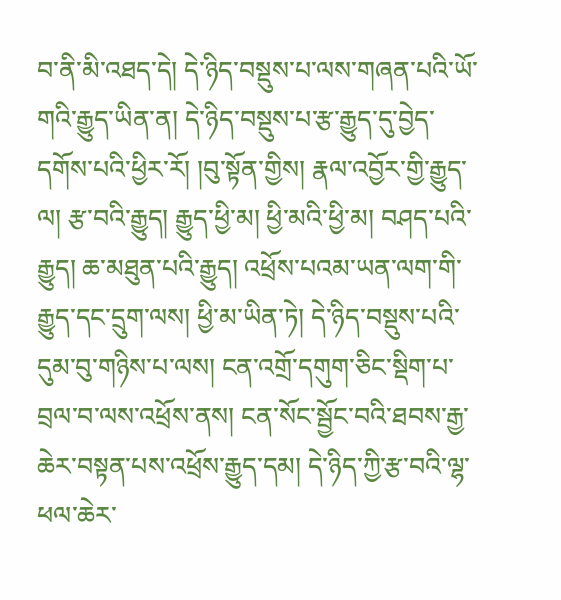བ་ནི་མི་འཐད་དེ། དེ་ཉིད་བསྡུས་པ་ལས་གཞན་པའི་ཡོ་གའི་རྒྱུད་ཡིན་ན། དེ་ཉིད་བསྡུས་པ་རྩ་རྒྱུད་དུ་བྱེད་དགོས་པའི་ཕྱིར་རོ། །བུ་སྟོན་གྱིས། རྣལ་འབྱོར་གྱི་རྒྱུད་ལ། རྩ་བའི་རྒྱུད། རྒྱུད་ཕྱི་མ། ཕྱི་མའི་ཕྱི་མ། བཤད་པའི་རྒྱུད། ཆ་མཐུན་པའི་རྒྱུད། འཕྲོས་པའམ་ཡན་ལག་གི་རྒྱུད་དང་དྲུག་ལས། ཕྱི་མ་ཡིན་ཏེ། དེ་ཉིད་བསྡུས་པའི་དུམ་བུ་གཉིས་པ་ལས། ངན་འགྲོ་དགུག་ཅིང་སྡིག་པ་བྲལ་བ་ལས་འཕྲོས་ནས། ངན་སོང་སྦྱོང་བའི་ཐབས་རྒྱ་ཆེར་བསྟན་པས་འཕྲོས་རྒྱུད་དམ། དེ་ཉིད་ཀྱི་རྩ་བའི་ལྷ་ཕལ་ཆེར་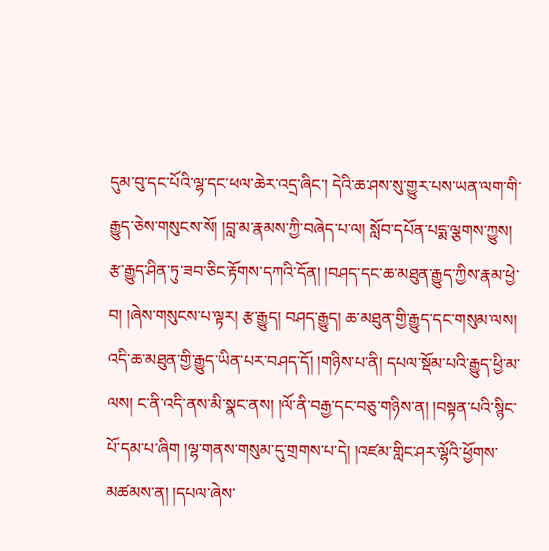དུམ་བུ་དང་པོའི་ལྷ་དང་ཕལ་ཆེར་འདྲ་ཞིང་། དེའི་ཆ་ཤས་སུ་གྱུར་པས་ཡན་ལག་གི་རྒྱུད་ཅེས་གསུངས་སོ། །བླ་མ་རྣམས་ཀྱི་བཞེད་པ་ལ། སློབ་དཔོན་པདྨ་ལྕགས་ཀྱུས། རྩ་རྒྱུད་ཤིན་ཏུ་ཟབ་ཅིང་རྟོགས་དཀའི་དོན། །བཤད་དང་ཆ་མཐུན་རྒྱུད་ཀྱིས་རྣམ་ཕྱེ་བ། །ཞེས་གསུངས་པ་ལྟར། རྩ་རྒྱུད། བཤད་རྒྱུད། ཆ་མཐུན་གྱི་རྒྱུད་དང་གསུམ་ལས། འདི་ཆ་མཐུན་གྱི་རྒྱུད་ཡིན་པར་བཤད་དོ། །གཉིས་པ་ནི། དཔལ་སྡོམ་པའི་རྒྱུད་ཕྱི་མ་ལས། ང་ནི་འདི་ནས་མི་སྣང་ནས། །ལོ་ནི་བརྒྱ་དང་བཅུ་གཉིས་ན། །བསྟན་པའི་སྙིང་པོ་དམ་པ་ཞིག །ལྷ་གནས་གསུམ་དུ་གྲགས་པ་དེ། །འཛམ་གླིང་ཤར་ལྷོའི་ཕྱོགས་མཚམས་ན། །དཔལ་ཞེས་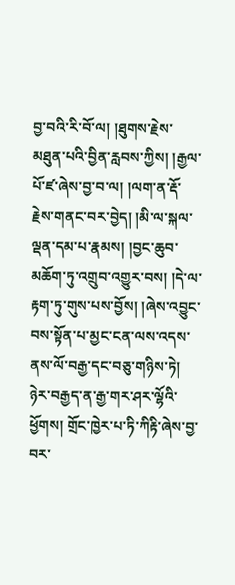བྱ་བའི་རི་བོ་ལ། །ཐུགས་རྗེས་མཐུན་པའི་བྱིན་རླབས་ཀྱིས། །རྒྱལ་པོ་ཛ་ཞེས་བྱ་བ་ལ། །ལག་ན་རྡོ་རྗེས་གནང་བར་བྱེད། །མི་ལ་སྐལ་ལྡན་དམ་པ་རྣམས། །བྱང་ཆུབ་མཆོག་ཏུ་འགྲུབ་འགྱུར་བས། །དེ་ལ་རྟག་ཏུ་གུས་པས་བྱོས། །ཞེས་འབྱུང་བས་སྟོན་པ་མྱང་ངན་ལས་འདས་ནས་ལོ་བརྒྱ་དང་བཅུ་གཉིས་ཏེ། ཉེར་བརྒྱད་ན་རྒྱ་གར་ཤར་ལྷོའི་ཕྱོགས། གྲོང་ཁྱེར་པ་ཏི་ཀིརྟི་ཞེས་བྱ་བར་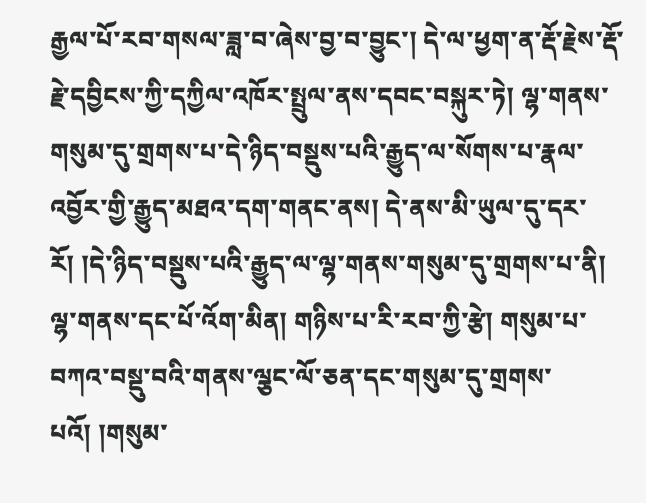རྒྱལ་པོ་རབ་གསལ་ཟླ་བ་ཞེས་བྱ་བ་བྱུང་། དེ་ལ་ཕྱག་ན་རྡོ་རྗེས་རྡོ་རྗེ་དབྱིངས་ཀྱི་དཀྱིལ་འཁོར་སྤྲུལ་ནས་དབང་བསྐུར་ཏེ། ལྷ་གནས་གསུམ་དུ་གྲགས་པ་དེ་ཉིད་བསྡུས་པའི་རྒྱུད་ལ་སོགས་པ་རྣལ་འབྱོར་གྱི་རྒྱུད་མཐའ་དག་གནང་ནས། དེ་ནས་མི་ཡུལ་དུ་དར་རོ། །དེ་ཉིད་བསྡུས་པའི་རྒྱུད་ལ་ལྷ་གནས་གསུམ་དུ་གྲགས་པ་ནི། ལྷ་གནས་དང་པོ་འོག་མིན། གཉིས་པ་རི་རབ་ཀྱི་རྩེ། གསུམ་པ་བཀའ་བསྡུ་བའི་གནས་ལྕང་ལོ་ཅན་དང་གསུམ་དུ་གྲགས་པའོ། །གསུམ་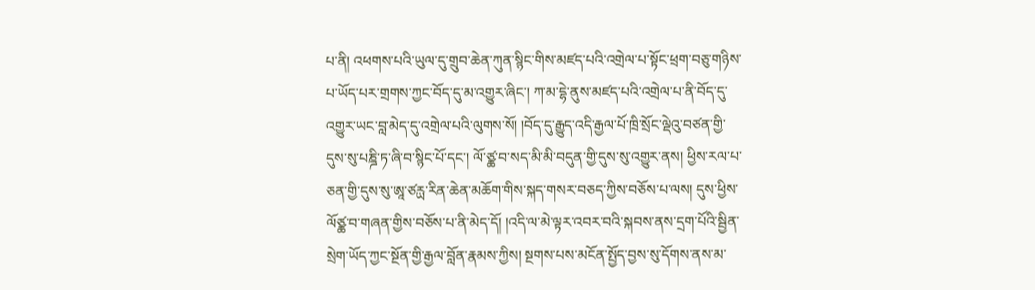པ་ནི། འཕགས་པའི་ཡུལ་དུ་གྲུབ་ཆེན་ཀུན་སྙིང་གིས་མཛད་པའི་འགྲེལ་པ་སྟོང་ཕྲག་བཅུ་གཉིས་པ་ཡོད་པར་གྲགས་ཀྱང་བོད་དུ་མ་འགྱུར་ཞིང་། ཀ་མ་དྷེ་ནུས་མཛད་པའི་འགྲེལ་པ་ནི་བོད་དུ་འགྱུར་ཡང་བླ་མེད་དུ་འགྲེལ་པའི་ལུགས་སོ། །བོད་དུ་རྒྱུད་འདི་རྒྱལ་པོ་ཁྲི་སྲོང་ལྡེའུ་བཙན་གྱི་དུས་སུ་པཎྜི་ཏ་ཞི་བ་སྙིང་པོ་དང་། ལོ་ཙྪ་བ་སད་མི་མི་བདུན་གྱི་དུས་སུ་འགྱུར་ནས། ཕྱིས་རལ་པ་ཅན་གྱི་དུས་སུ་ཨཱ་ཙརྻ་རིན་ཆེན་མཆོག་གིས་སྐད་གསར་བཅད་ཀྱིས་བཅོས་པ་ལས། དུས་ཕྱིས་ལོཙྪ་བ་གཞན་གྱིས་བཅོས་པ་ནི་མེད་དོ། །འདི་ལ་མེ་ལྟར་འབར་བའི་སྐབས་ནས་དྲག་པོའི་སྦྱིན་སྲེག་ཡོད་ཀྱང་སྔོན་གྱི་རྒྱལ་བློན་རྣམས་ཀྱིས། སྔགས་པས་མངོན་སྤྱོད་བྱས་སུ་དོགས་ནས་མ་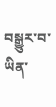བསྒྱུར་བ་ཡིན་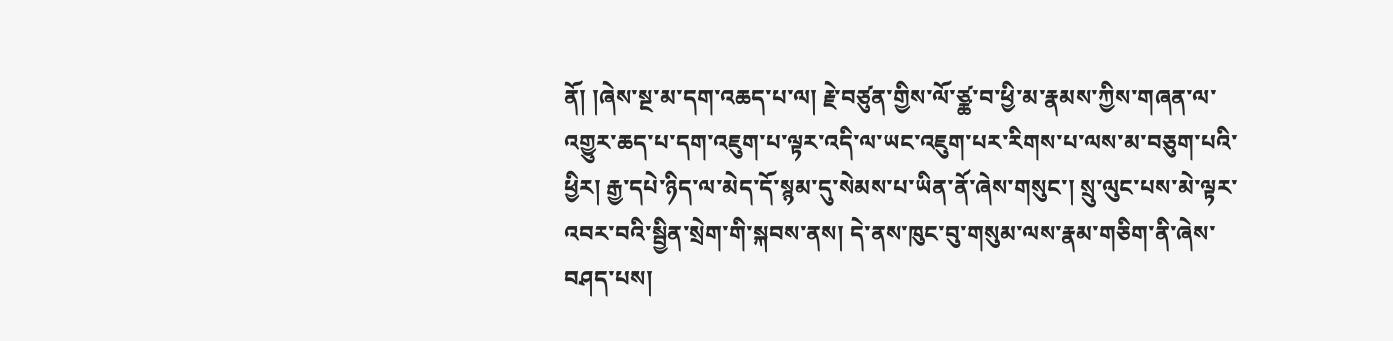ནོ། །ཞེས་སྔ་མ་དག་འཆད་པ་ལ། རྗེ་བཙུན་གྱིས་ལོ་ཙྪ་བ་ཕྱི་མ་རྣམས་ཀྱིས་གཞན་ལ་འགྱུར་ཆད་པ་དག་འཇུག་པ་ལྟར་འདི་ལ་ཡང་འཇུག་པར་རིགས་པ་ལས་མ་བཅུག་པའི་ཕྱིར། རྒྱ་དཔེ་ཉིད་ལ་མེད་དོ་སྙམ་དུ་སེམས་པ་ཡིན་ནོ་ཞེས་གསུང་། སྲུ་ལུང་པས་མེ་ལྟར་འབར་བའི་སྦྱིན་སྲེག་གི་སྐབས་ནས། དེ་ནས་ཁུང་བུ་གསུམ་ལས་རྣམ་གཅིག་ནི་ཞེས་བཤད་པས།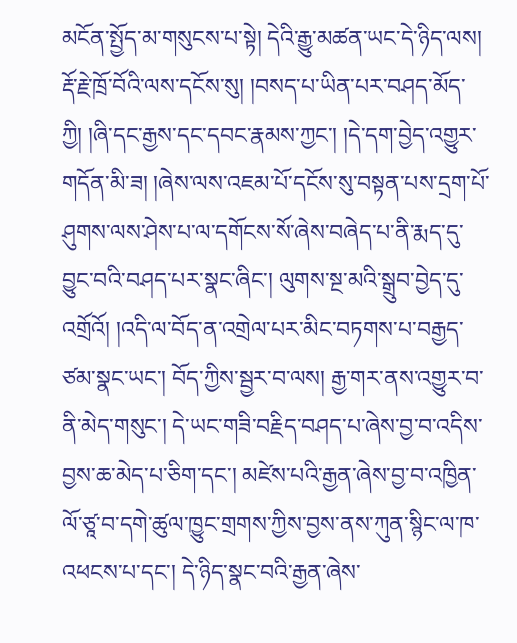མངོན་སྤྱོད་མ་གསུངས་པ་སྟེ། དེའི་རྒྱུ་མཚན་ཡང་དེ་ཉིད་ལས། རྡོ་རྗེ་ཁྲོ་བོའི་ལས་དངོས་སུ། །བསད་པ་ཡིན་པར་བཤད་མོད་ཀྱི། །ཞི་དང་རྒྱས་དང་དབང་རྣམས་ཀྱང་། །དེ་དག་བྱེད་འགྱུར་གདོན་མི་ཟ། །ཞེས་ལས་འཇམ་པོ་དངོས་སུ་བསྟན་པས་དྲག་པོ་ཤུགས་ལས་ཤེས་པ་ལ་དགོངས་སོ་ཞེས་བཞེད་པ་ནི་རྨད་དུ་བྱུང་བའི་བཤད་པར་སྣང་ཞིང་། ལུགས་སྔ་མའི་སྒྲུབ་བྱེད་དུ་འགྲོའོ། །འདི་ལ་བོད་ན་འགྲེལ་པར་མིང་བཏགས་པ་བརྒྱད་ཙམ་སྣང་ཡང་། བོད་ཀྱིས་སྦྱར་བ་ལས། རྒྱ་གར་ནས་འགྱུར་བ་ནི་མེད་གསུང་། དེ་ཡང་གཟི་བརྗིད་བཤད་པ་ཞེས་བྱ་བ་འདིས་བྱས་ཆ་མེད་པ་ཅིག་དང་། མཛེས་པའི་རྒྱན་ཞེས་བྱ་བ་འཁྱིན་ལོ་ཙཱ་བ་དགེ་ཚུལ་ཁྱུང་གྲགས་ཀྱིས་བྱས་ནས་ཀུན་སྙིང་ལ་ཁ་འཕངས་པ་དང་། དེ་ཉིད་སྣང་བའི་རྒྱན་ཞེས་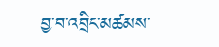བྱ་བ་འབྲིང་མཚམས་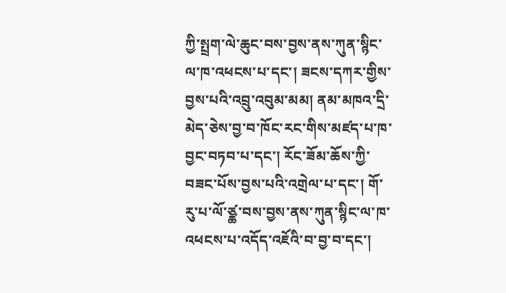ཀྱི་སྤྲག་ལེ་ཆུང་བས་བྱས་ནས་ཀུན་སྙིང་ལ་ཁ་འཕངས་པ་དང་། ཟངས་དཀར་གྱིས་བྱས་པའི་འབྲུ་འབུམ་མམ། ནམ་མཁའ་དྲི་མེད་ཅེས་བྱ་བ་ཁོང་རང་གིས་མཛད་པ་ཁ་བྱང་བཏབ་པ་དང་། རོང་ཟོམ་ཆོས་ཀྱི་བཟང་པོས་བྱས་པའི་འགྲེལ་པ་དང་། གོ་རུ་པ་ལོ་ཙྪ་བས་བྱས་ནས་ཀུན་སྙིང་ལ་ཁ་འཕངས་པ་འདོད་འཇོའི་བ་བྱ་བ་དང་།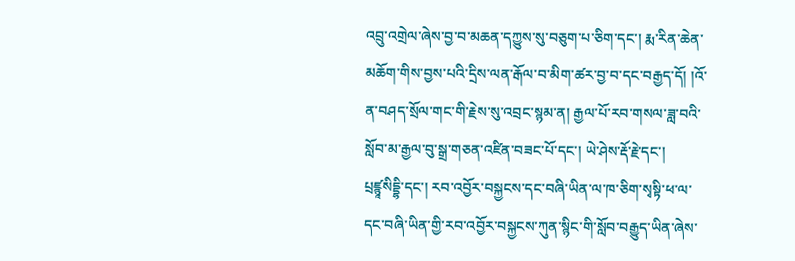འབྲུ་འགྲེལ་ཞེས་བྱ་བ་མཆན་དཀྱུས་སུ་བཅུག་པ་ཅིག་དང་། རྨ་རིན་ཆེན་མཆོག་གིས་བྱས་པའི་དྲིས་ལན་རྒོལ་བ་མིག་ཚར་བྱ་བ་དང་བརྒྱད་དོ། །འོ་ན་བཤད་སྲོལ་གང་གི་རྗེས་སུ་འབྲང་སྙམ་ན། རྒྱལ་པོ་རབ་གསལ་ཟླ་བའི་སློབ་མ་རྒྱལ་བུ་སྒྲ་གཅན་འཛིན་བཟང་པོ་དང་། ཡེ་ཤེས་རྡོ་རྗེ་དང་། པྲཛྙཱསིདྡྷི་དང་། རབ་འབྱོར་བསྐྱངས་དང་བཞི་ཡིན་ལ་ཁ་ཅིག་སྭསྟི་ཕ་ལ་དང་བཞི་ཡིན་གྱི་རབ་འབྱོར་བསྐྱངས་ཀུན་སྙིང་གི་སློབ་བརྒྱུད་ཡིན་ཞེས་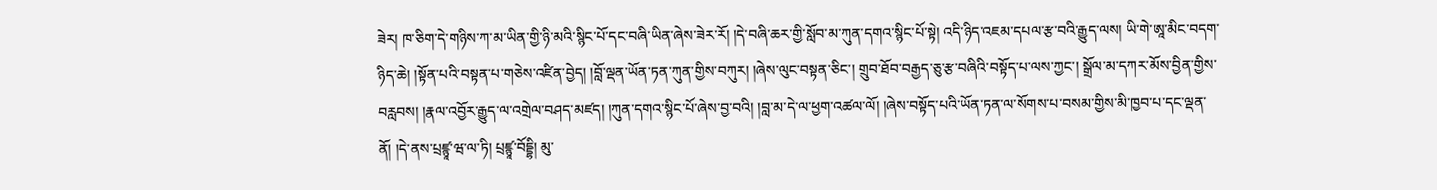ཟེར། ཁ་ཅིག་དེ་གཉིས་ཀ་མ་ཡིན་གྱི་ཉི་མའི་སྙིང་པོ་དང་བཞི་ཡིན་ཞེས་ཟེར་རོ། །དེ་བཞི་ཆར་གྱི་སློབ་མ་ཀུན་དགའ་སྙིང་པོ་སྟེ། འདི་ཉིད་འཇམ་དཔལ་རྩ་བའི་རྒྱུད་ལས། ཡི་གེ་ཨཱ་མིང་བདག་ཉིད་ཆེ། །སྟོན་པའི་བསྟན་པ་གཅེས་འཛིན་བྱེད། །བློ་ལྡན་ཡོན་ཏན་ཀུན་གྱིས་བཀུར། །ཞེས་ལུང་བསྟན་ཅིང་། གྲུབ་ཐོབ་བརྒྱད་ཅུ་རྩ་བཞིའི་བསྟོད་པ་ལས་ཀྱང་། སྒྲོལ་མ་དཀར་མོས་བྱིན་གྱིས་བརླབས། །རྣལ་འབྱོར་རྒྱུད་ལ་འགྲེལ་བཤད་མཛད། །ཀུན་དགའ་སྙིང་པོ་ཞེས་བྱ་བའི། །བླ་མ་དེ་ལ་ཕྱག་འཚལ་ལོ། །ཞེས་བསྟོད་པའི་ཡོན་ཏན་ལ་སོགས་པ་བསམ་གྱིས་མི་ཁྱབ་པ་དང་ལྡན་ནོ། །དེ་ནས་པྲཛྙཱ་ཝ་ལ་ཏི། པྲཛྙཱ་བོདྡྷི། མུ་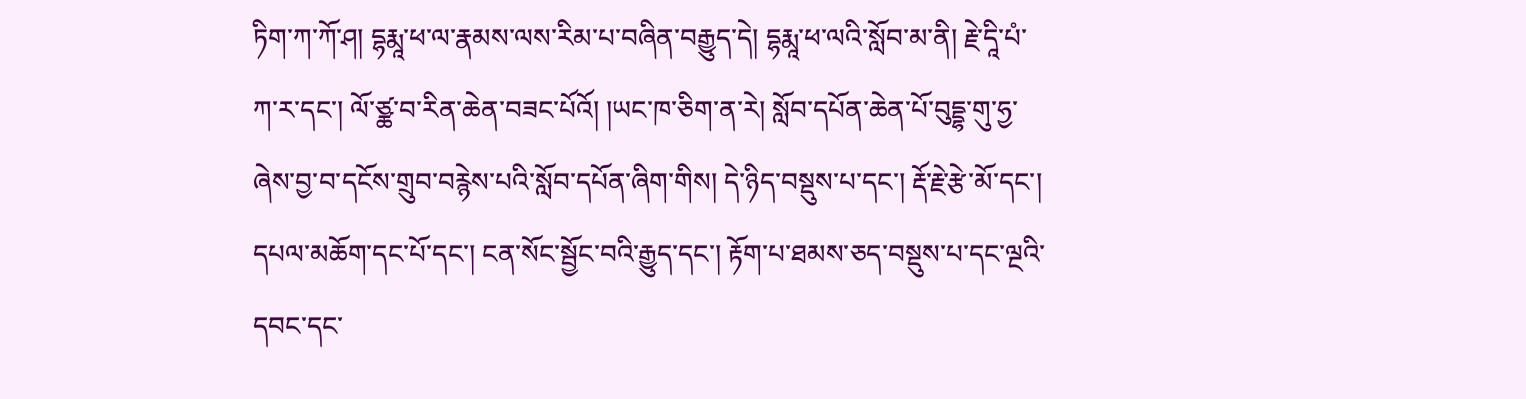ཏིག་ཀ་ཀོ་ཤ། དྷརྨཱ་ཕ་ལ་རྣམས་ལས་རིམ་པ་བཞིན་བརྒྱུད་དེ། དྷརྨཱ་ཕ་ལའི་སློབ་མ་ནི། རྗེ་དཱི་པཾ་ཀ་ར་དང་། ལོ་ཙྪ་བ་རིན་ཆེན་བཟང་པོའོ། །ཡང་ཁ་ཅིག་ན་རེ། སློབ་དཔོན་ཆེན་པོ་བུདྡྷ་གུ་ཧྱ་ཞེས་བྱ་བ་དངོས་གྲུབ་བརྙེས་པའི་སློབ་དཔོན་ཞིག་གིས། དེ་ཉིད་བསྡུས་པ་དང་། རྡོ་རྗེ་རྩེ་མོ་དང་། དཔལ་མཆོག་དང་པོ་དང་། ངན་སོང་སྦྱོང་བའི་རྒྱུད་དང་། རྟོག་པ་ཐམས་ཅད་བསྡུས་པ་དང་ལྔའི་དབང་དང་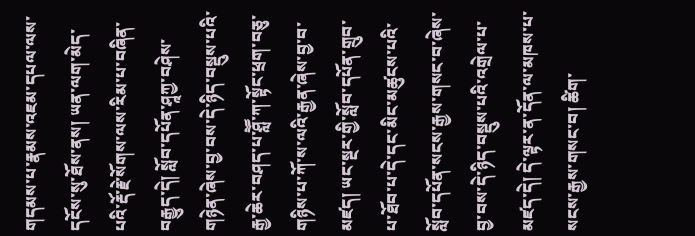གདམས་པ་རྣམས་འཇམ་དཔལ་ལས་དངོས་སུ་ཐོས་ནས། ཡན་ལག་མེད་པའི་རྡོ་རྗེ་སོགས་ལས་རིམ་པ་བཞིན་བརྒྱུད་དེ། སློབ་དཔོན་ཤཱཀྱ་བཤེས་གཉེན་ཞེས་བྱ་བས་དེ་ཉིད་བསྡུས་པའི་རྒྱ་ཆེར་བཤད་པ་ཤླཽ་ཀ་སྟོང་ཕྲག་བཅུ་གཉིས་པ་ཀོ་ས་ལའི་རྒྱན་ཞེས་བྱ་བ་མཛད། ཡང་སྔར་གྱི་སློབ་དཔོན་གྲུབ་པ་ཐོབ་པ་དེ་དང་མིང་མཚུངས་པའི་སློབ་དཔོན་སངས་རྒྱས་གསང་བ་ཞེས་བྱ་བས་དེ་ཉིད་བསྡུས་པའི་འགྲེལ་པ་མཛད་དེ། དེ་ལྟར་ན་དོན་ལ་མཁས་པ་སངས་རྒྱས་གསང་བ། ཚིག་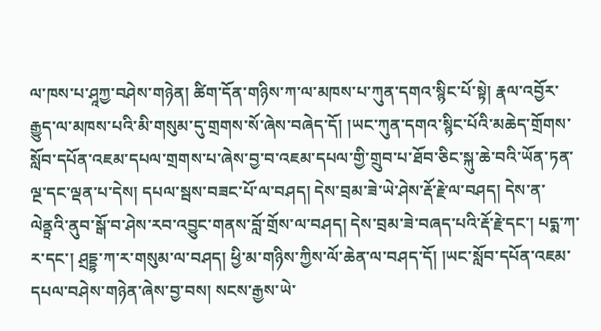ལ་ཁས་པ་ཤཱཀྱ་བཤེས་གཉེན། ཚིག་དོན་གཉིས་ཀ་ལ་མཁས་པ་ཀུན་དགའ་སྙིང་པོ་སྟེ། རྣལ་འབྱོར་རྒྱུད་ལ་མཁས་པའི་མི་གསུམ་དུ་གྲགས་སོ་ཞེས་བཞེད་དོ། །ཡང་ཀུན་དགའ་སྙིང་པོའི་མཆེད་གྲོགས་སློབ་དཔོན་འཇམ་དཔལ་གྲགས་པ་ཞེས་བྱ་བ་འཇམ་དཔལ་གྱི་གྲུབ་པ་ཐོབ་ཅིང་སྐུ་ཆེ་བའི་ཡོན་ཏན་ལྔ་དང་ལྡན་པ་དེས། དཔལ་སྦས་བཟང་པོ་ལ་བཤད། དེས་བྲམ་ཟེ་ཡེ་ཤེས་རྡོ་རྗེ་ལ་བཤད། དེས་ན་ལེནྟྲའི་ནུབ་སྒོ་བ་ཤེས་རབ་འབྱུང་གནས་བློ་གྲོས་ལ་བཤད། དེས་བྲམ་ཟེ་བཞད་པའི་རྡོ་རྗེ་དང་། པདྨ་ཀ་ར་དང་། ཤྲདྡྷ་ཀ་ར་གསུམ་ལ་བཤད། ཕྱི་མ་གཉིས་ཀྱིས་ལོ་ཆེན་ལ་བཤད་དོ། །ཡང་སློབ་དཔོན་འཇམ་དཔལ་བཤེས་གཉེན་ཞེས་བྱ་བས། སངས་རྒྱས་ཡེ་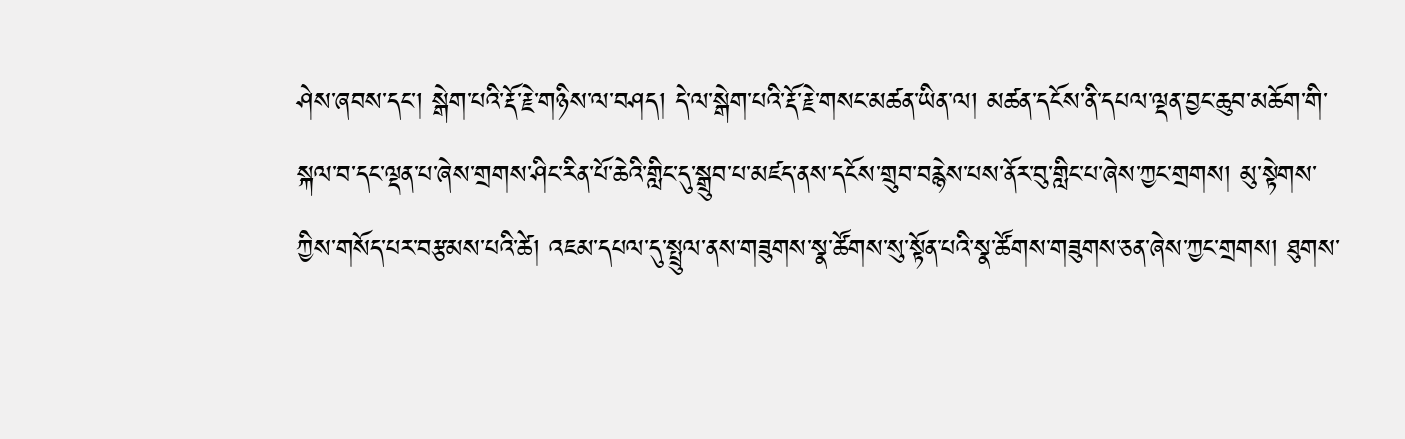ཤེས་ཞབས་དང་། སྒེག་པའི་རྡོ་རྗེ་གཉིས་ལ་བཤད། དེ་ལ་སྒེག་པའི་རྡོ་རྗེ་གསང་མཚན་ཡིན་ལ། མཚན་དངོས་ནི་དཔལ་ལྡན་བྱང་ཆུབ་མཆོག་གི་སྐལ་བ་དང་ལྡན་པ་ཞེས་གྲགས་ཤིང་རིན་པོ་ཆེའི་གླིང་དུ་སྒྲུབ་པ་མཛད་ནས་དངོས་གྲུབ་བརྙེས་པས་ནོར་བུ་གླིང་པ་ཞེས་ཀྱང་གྲགས། མུ་སྟེགས་ཀྱིས་གསོད་པར་བརྩམས་པའི་ཚེ། འཇམ་དཔལ་དུ་སྤྲུལ་ནས་གཟུགས་སྣ་ཚོགས་སུ་སྟོན་པའི་སྣ་ཚོགས་གཟུགས་ཅན་ཞེས་ཀྱང་གྲགས། ཐུགས་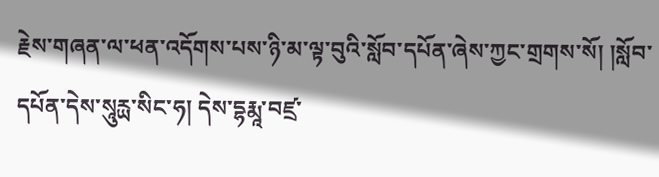རྗེས་གཞན་ལ་ཕན་འདོགས་པས་ཉི་མ་ལྟ་བུའི་སློབ་དཔོན་ཞེས་ཀྱང་གྲགས་སོ། །སློབ་དཔོན་དེས་སཱུརྻ་སིང་ཧ། དེས་དྷརྨཱ་བཛྲ་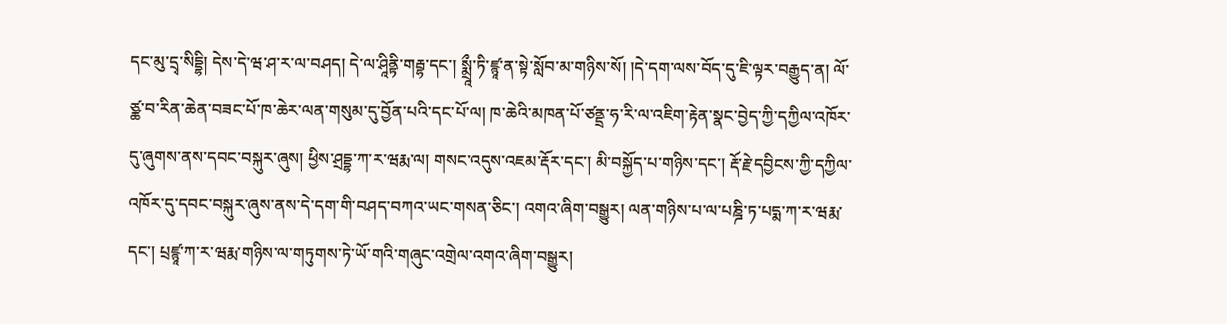དང་མུ་དྲྭ་སིདྡྷི། དེས་དེ་ཝ་ཤ་ར་ལ་བཤད། དེ་ལ་ཤཱིནྟི་གརྦྷ་དང་། སྨྲཱྀ་ཏི་ཛྙཱ་ན་སྟེ་སློབ་མ་གཉིས་སོ། །དེ་དག་ལས་བོད་དུ་ཇི་ལྟར་བརྒྱུད་ན། ལོ་ཙྪ་བ་རིན་ཆེན་བཟང་པོ་ཁ་ཆེར་ལན་གསུམ་དུ་བྱོན་པའི་དང་པོ་ལ། ཁ་ཆེའི་མཁན་པོ་ཙནྡྲ་ཧ་རི་ལ་འཇིག་རྟེན་སྣང་བྱེད་ཀྱི་དཀྱིལ་འཁོར་དུ་ཞུགས་ནས་དབང་བསྐུར་ཞུས། ཕྱིས་ཤྲདྡྷ་ཀ་ར་ཝརྨ་ལ། གསང་འདུས་འཇམ་རྡོར་དང་། མི་བསྐྱོད་པ་གཉིས་དང་། རྡོ་རྗེ་དབྱིངས་ཀྱི་དཀྱིལ་འཁོར་དུ་དབང་བསྐུར་ཞུས་ནས་དེ་དག་གི་བཤད་བཀའ་ཡང་གསན་ཅིང་། འགའ་ཞིག་བསྒྱུར། ལན་གཉིས་པ་ལ་པཎྜི་ཏ་པདྨ་ཀ་ར་ཝརྨ་དང་། པྲཛྙཱ་ཀ་ར་ཝརྨ་གཉིས་ལ་གཏུགས་ཏེ་ཡོ་གའི་གཞུང་འགྲེལ་འགའ་ཞིག་བསྒྱུར།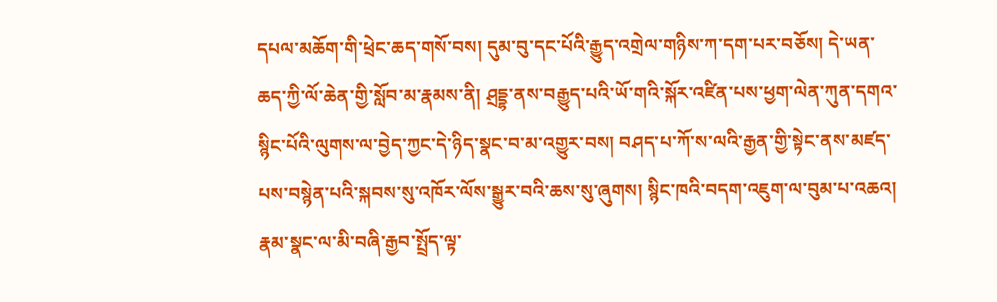དཔལ་མཆོག་གི་ཕྲེང་ཆད་གསོ་བས། དུམ་བུ་དང་པོའི་རྒྱུད་འགྲེལ་གཉིས་ཀ་དག་པར་བཅོས། དེ་ཡན་ཆད་ཀྱི་ལོ་ཆེན་གྱི་སློབ་མ་རྣམས་ནི། ཤྲདྡྷ་ནས་བརྒྱུད་པའི་ཡོ་གའི་སྐོར་འཛིན་པས་ཕྱག་ལེན་ཀུན་དགའ་སྙིང་པོའི་ལུགས་ལ་བྱེད་ཀྱང་དེ་ཉིད་སྣང་བ་མ་འགྱུར་བས། བཤད་པ་ཀོ་ས་ལའི་རྒྱན་གྱི་སྟེང་ནས་མཛད་པས་བསྙེན་པའི་སྐབས་སུ་འཁོར་ལོས་སྒྱུར་བའི་ཆས་སུ་ཞུགས། སྙིང་ཁའི་བདག་འཇུག་ལ་བུམ་པ་འཆའ། རྣམ་སྣང་ལ་མི་བཞི་རྒྱབ་སྤྲོད་ལྟ་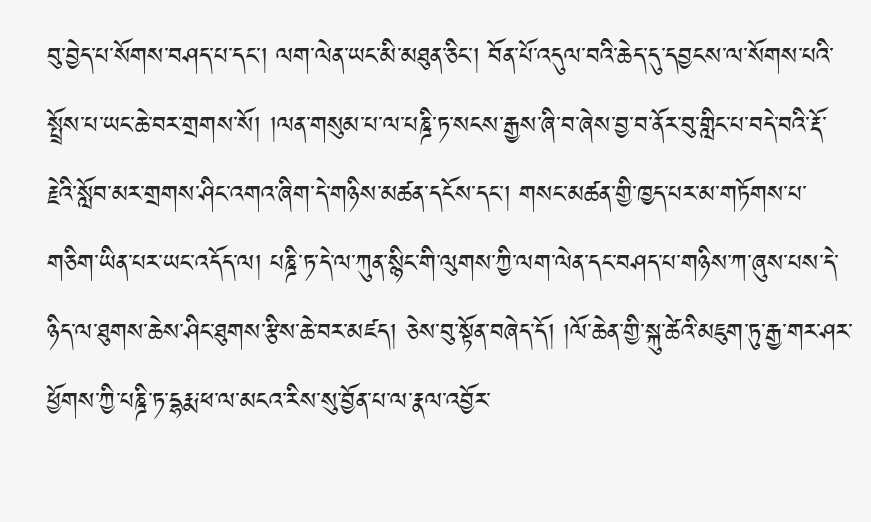བུ་བྱེད་པ་སོགས་བཤད་པ་དང་། ལག་ལེན་ཡང་མི་མཐུན་ཅིང་། བོན་པོ་འདུལ་བའི་ཆེད་དུ་དབྱངས་ལ་སོགས་པའི་སྤྲོས་པ་ཡང་ཆེ་བར་གྲགས་སོ། །ལན་གསུམ་པ་ལ་པཎྜི་ཏ་སངས་རྒྱས་ཞི་བ་ཞེས་བྱ་བ་ནོར་བུ་གླིང་པ་བདེ་བའི་རྡོ་རྗེའི་སློབ་མར་གྲགས་ཤིང་འགའ་ཞིག་དེ་གཉིས་མཚན་དངོས་དང་། གསང་མཚན་གྱི་ཁྱད་པར་མ་གཏོགས་པ་གཅིག་ཡིན་པར་ཡང་འདོད་ལ། པཎྜི་ཏ་དེ་ལ་ཀུན་སྙིང་གི་ལུགས་ཀྱི་ལག་ལེན་དང་བཤད་པ་གཉིས་ཀ་ཞུས་པས་དེ་ཉིད་ལ་ཐུགས་ཆེས་ཤིང་ཐུགས་རྩིས་ཆེ་བར་མཛད། ཅེས་བུ་སྟོན་བཞེད་དོ། །ལོ་ཆེན་གྱི་སྐུ་ཚེའི་མཇུག་ཏུ་རྒྱ་གར་ཤར་ཕྱོགས་ཀྱི་པཎྜི་ཏ་དྷརྨ་ཕ་ལ་མངའ་རིས་སུ་བྱོན་པ་ལ་རྣལ་འབྱོར་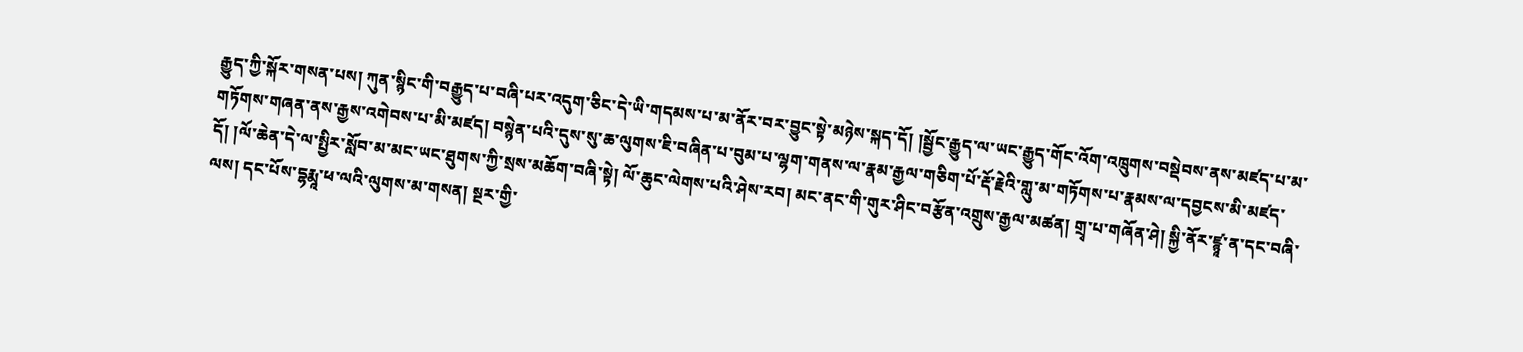རྒྱུད་ཀྱི་སྐོར་གསན་པས། ཀུན་སྙིང་གི་བརྒྱུད་པ་བཞི་པར་འདུག་ཅིང་དེ་ཡི་གདམས་པ་མ་ནོར་བར་བྱུང་སྟེ་མཉེས་སྐད་དོ། །སྦྱོང་རྒྱུད་ལ་ཡང་རྒྱུད་གོང་འོག་འཁྲུགས་བསྡེབས་ནས་མཛད་པ་མ་གཏོགས་གཞན་ནས་རྒྱས་འགེབས་པ་མི་མཛད། བསྙེན་པའི་དུས་སུ་ཆ་ལུགས་ཇི་བཞིན་པ་བུམ་པ་ལྷག་གནས་ལ་རྣམ་རྒྱལ་གཅིག་པོ་རྡོ་རྗེའི་གླུ་མ་གཏོགས་པ་རྣམས་ལ་དབྱངས་མི་མཛད་དོ། །ལོ་ཆེན་དེ་ལ་སྤྱིར་སློབ་མ་མང་ཡང་ཐུགས་ཀྱི་སྲས་མཆོག་བཞི་སྟེ། ལོ་ཆུང་ལེགས་པའི་ཤེས་རབ། མང་ནང་གི་གུར་ཤིང་བརྩོན་འགྲུས་རྒྱལ་མཚན། གྲྭ་པ་གཞོན་ཤེ། སྐྱི་ནོར་ཛྙཱ་ན་དང་བཞི་ལས། དང་པོས་དྷརྨཱ་ཕ་ལའི་ལུགས་མ་གསན། སྔར་གྱི་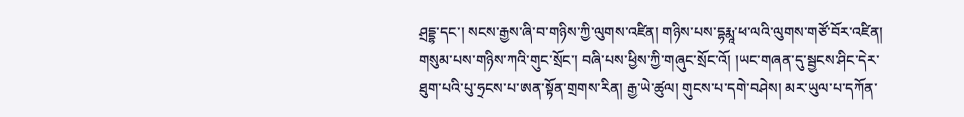ཤྲདྡྷ་དང་། སངས་རྒྱས་ཞི་བ་གཉིས་ཀྱི་ལུགས་འཛིན། གཉིས་པས་དྷརྨཱ་ཕ་ལའི་ལུགས་གཙོ་བོར་འཛིན། གསུམ་པས་གཉིས་ཀའི་གུང་སྲོང་། བཞི་པས་ཕྱིས་ཀྱི་གཞུང་སྲོང་འོ། །ཡང་གཞན་དུ་སྦྱངས་ཤིང་དེར་ཐུག་པའི་པུ་ཧྲངས་པ་ཨན་སྟོན་གྲགས་རིན། རྒྱ་ཡེ་ཚུལ། གུངས་པ་དགེ་བཤེས། མར་ཡུལ་པ་དཀོན་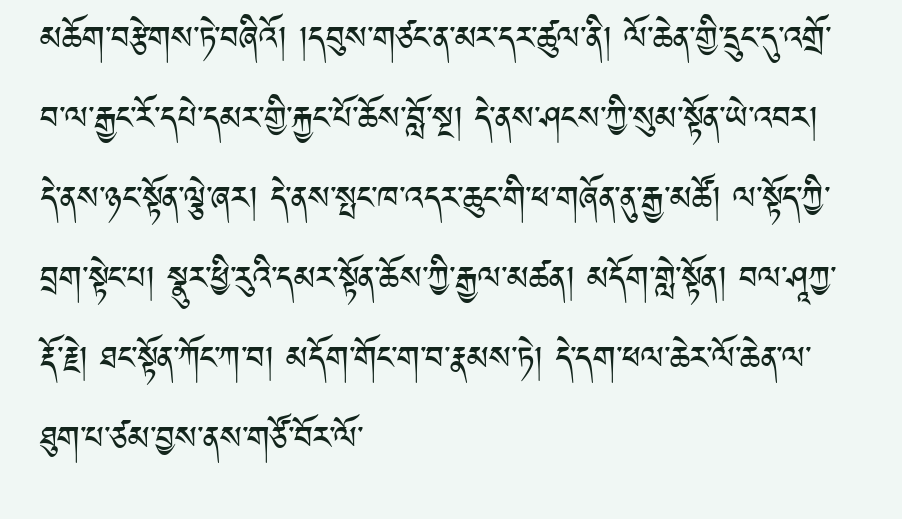མཆོག་བརྩེགས་ཏེ་བཞིའོ། །དབུས་གཙང་ན་མར་དར་ཚུལ་ནི། ལོ་ཆེན་གྱི་དྲུང་དུ་འགྲོ་བ་ལ་རྒྱང་རོ་དཔེ་དམར་གྱི་རྐྱང་པོ་ཆོས་བློ་སྔ། དེ་ནས་ཤངས་ཀྱི་སུམ་སྟོན་ཡེ་འབར། དེ་ནས་ཉང་སྟོན་ལྕེ་ཞར། དེ་ནས་སྤང་ཁ་འདར་ཆུང་གི་ཕ་གཞོན་ནུ་རྒྱ་མཚོ། ལ་སྟོད་ཀྱི་བྲག་སྟེང་པ། སྣུར་ཕྱི་རུའི་དམར་སྟོན་ཆོས་ཀྱི་རྒྱལ་མཚན། མདོག་གླེ་སྟོན། བལ་ཤཱཀྱ་རྡོ་རྗེ། ཐང་སྟོན་ཀོང་ཀ་བ། མདོག་གོང་ག་བ་རྣམས་ཏེ། དེ་དག་ཕལ་ཆེར་ལོ་ཆེན་ལ་ཐུག་པ་ཙམ་བྱས་ནས་གཙོ་བོར་ལོ་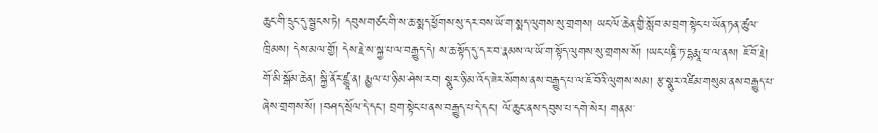ཆུང་གི་དྲུང་དུ་སྦྱངས་ཏེ། དབུས་གཙང་གི་ས་ཆ་སྨད་ཕྱོགས་སུ་དར་བས་ཡོ་ག་སྨད་ལུགས་སུ་གྲགས། ཡང་ལོ་ཆེན་གྱི་སློབ་མ་བྲག་སྟེང་པ་ཡོན་ཏན་ཚུལ་ཁྲིམས། དེས་མལ་གྱོ། དེས་རྗེ་ས་སྐྱ་པ་ལ་བརྒྱུད་དེ། ས་ཆ་སྟོད་དུ་དར་བ་རྣམས་ལ་ཡོ་ག་སྟོད་ལུགས་སུ་གྲགས་སོ། །ཡང་པཎྜི་ཏ་དྷརྨཱ་ཕ་ལ་ནས། ཇོ་བོ་རྗེ། གོ་མི་སྒོམ་ཆེན། སྐྱི་ནོར་ཛྙཱ་ན། རྨྱལ་པ་ཉི་མ་ཤེས་རབ། སྣུར་ཉི་མ་འོད་ཟེར་སོགས་ནས་བརྒྱུད་པ་ལ་ཇོ་བོའི་ལུགས་སམ། རྩ་སྣུར་འཛིམ་གསུམ་ནས་བརྒྱུད་པ་ཞེས་གྲགས་སོ། །བཤད་སྲོལ་དེ་དང་། བྲག་སྟེང་པ་ནས་བརྒྱུད་པ་དེ་དང་། ལོ་ཆུང་ནས་དབུས་པ་དགེ་སེར། གནམ་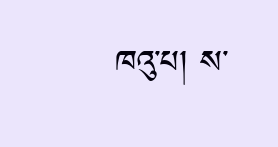ཁའུ་པ། ས་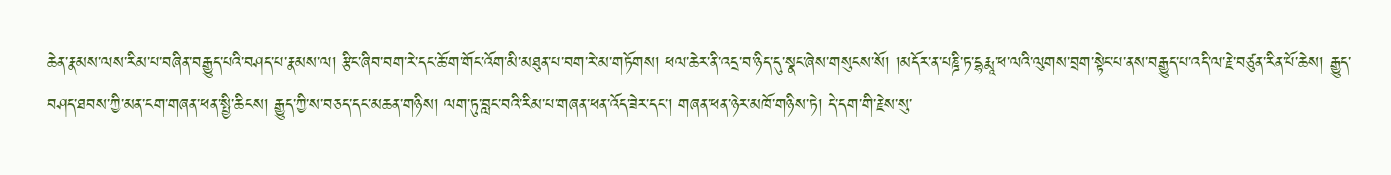ཆེན་རྣམས་ལས་རིམ་པ་བཞིན་བརྒྱུད་པའི་བཤད་པ་རྣམས་ལ། རྩིང་ཞིབ་བག་རེ་དང་ཆོ་ག་གོང་འོག་མི་མཐུན་པ་བག་རེ་མ་གཏོགས། ཕལ་ཆེར་ནི་འདྲ་བ་ཉིད་དུ་སྣང་ཞེས་གསུངས་སོ། །མདོར་ན་པཎྜི་ཏ་དྷརྨཱ་ཕ་ལའི་ལུགས་བྲག་སྟེང་པ་ནས་བརྒྱུད་པ་འདི་ལ་རྗེ་བཙུན་རིན་པོ་ཆེས། རྒྱུད་བཤད་ཐབས་ཀྱི་མན་ངག་གཞན་ཕན་སྤྱི་ཆིངས། རྒྱུད་ཀྱི་ས་བཅད་དང་མཆན་གཉིས། ལག་ཏུ་བླང་བའི་རིམ་པ་གཞན་ཕན་འོད་ཟེར་དང་། གཞན་ཕན་ཉེར་མཁོ་གཉིས་ཏེ། དེ་དག་གི་རྗེས་སུ་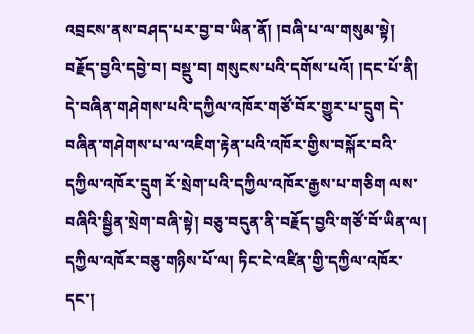འབྲངས་ནས་བཤད་པར་བྱ་བ་ཡིན་ནོ། །བཞི་པ་ལ་གསུམ་སྟེ། བརྗོད་བྱའི་དབྱེ་བ། བསྡུ་བ། གསུངས་པའི་དགོས་པའོ། །དང་པོ་ནི། དེ་བཞིན་གཤེགས་པའི་དཀྱིལ་འཁོར་གཙོ་བོར་གྱུར་པ་དྲུག དེ་བཞིན་གཤེགས་པ་ལ་འཇིག་རྟེན་པའི་འཁོར་གྱིས་བསྐོར་བའི་དཀྱིལ་འཁོར་དྲུག རོ་སྲེག་པའི་དཀྱིལ་འཁོར་རྒྱས་པ་གཅིག ལས་བཞིའི་སྦྱིན་སྲེག་བཞི་སྟེ། བཅུ་བདུན་ནི་བརྗོད་བྱའི་གཙོ་བོ་ཡིན་ལ། དཀྱིལ་འཁོར་བཅུ་གཉིས་པོ་ལ། ཏིང་ངེ་འཛིན་གྱི་དཀྱིལ་འཁོར་དང་།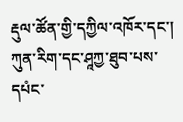རྡུལ་ཚོན་གྱི་དཀྱིལ་འཁོར་དང་། ཀུན་རིག་དང་ཤཱཀྱ་ཐུབ་པས་དཔཾང་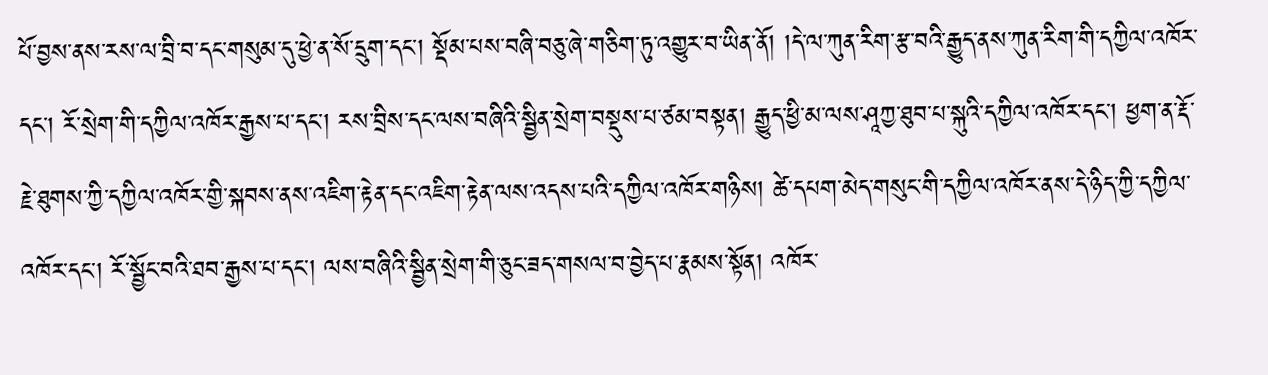པོ་བྱས་ནས་རས་ལ་བྲི་བ་དང་གསུམ་དུ་ཕྱེ་ན་སོ་དྲུག་དང་། སྡོམ་པས་བཞི་བཅུ་ཞེ་གཅིག་ཏུ་འགྱུར་བ་ཡིན་ནོ། །དེ་ལ་ཀུན་རིག་རྩ་བའི་རྒྱུད་ནས་ཀུན་རིག་གི་དཀྱིལ་འཁོར་དང་། རོ་སྲེག་གི་དཀྱིལ་འཁོར་རྒྱས་པ་དང་། རས་བྲིས་དང་ལས་བཞིའི་སྦྱིན་སྲེག་བསྡུས་པ་ཙམ་བསྟན། རྒྱུད་ཕྱི་མ་ལས་ཤཱཀྱ་ཐུབ་པ་སྐུའི་དཀྱིལ་འཁོར་དང་། ཕྱག་ན་རྡོ་རྗེ་ཐུགས་ཀྱི་དཀྱིལ་འཁོར་གྱི་སྐབས་ནས་འཇིག་རྟེན་དང་འཇིག་རྟེན་ལས་འདས་པའི་དཀྱིལ་འཁོར་གཉིས། ཚེ་དཔག་མེད་གསུང་གི་དཀྱིལ་འཁོར་ནས་དེ་ཉིད་ཀྱི་དཀྱིལ་འཁོར་དང་། རོ་སྦྱོང་བའི་ཐབ་རྒྱས་པ་དང་། ལས་བཞིའི་སྦྱིན་སྲེག་གི་ཅུང་ཟད་གསལ་བ་བྱེད་པ་རྣམས་སྟོན། འཁོར་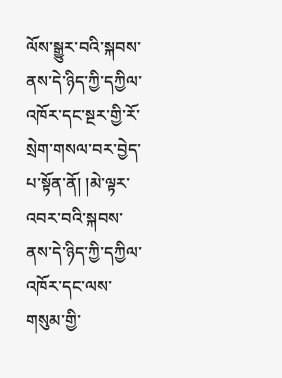ལོས་སྒྱུར་བའི་སྐབས་ནས་དེ་ཉིད་ཀྱི་དཀྱིལ་འཁོར་དང་སྔར་གྱི་རོ་སྲེག་གསལ་བར་བྱེད་པ་སྟོན་ནོ། །མེ་ལྟར་འབར་བའི་སྐབས་ནས་དེ་ཉིད་ཀྱི་དཀྱིལ་འཁོར་དང་ལས་གསུམ་གྱི་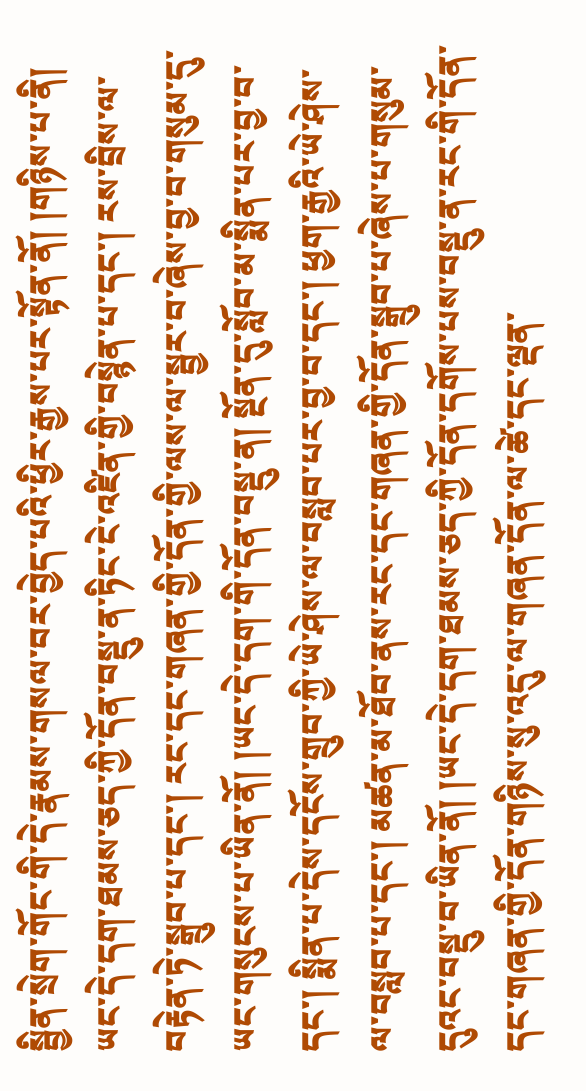སྦྱིན་སྲེག་གོང་གི་དེ་རྣམས་གསལ་བར་བྱེད་པའི་ཕྱིར་རྒྱས་པར་སྟོན་ནོ། །གཉིས་པ་ནི། ཡང་དེ་དག་ཐམས་ཅད་ཀྱི་དོན་བསྡུ་ན་ཏིང་ངེ་འཛིན་གྱི་བསྙེན་པ་དང་། རས་བྲིས་ལ་བརྟེན་ཏེ་སྒྲུབ་པ་དང་། རང་དང་གཞན་གྱི་དོན་གྱི་ལས་ལ་སྦྱར་བ་ཞེས་བྱ་བ་གསུམ་དུ་ཡང་གསུངས་པ་ཡིན་ནོ། །ཡང་དེ་དག་གི་དོན་བསྡུ་ན། སྔོན་དུ་སློབ་མ་སྨིན་པར་བྱ་བ་དང་། སྨིན་པ་དེས་དངོས་གྲུབ་ཀྱི་ཡེ་ཤེས་ལ་བསླབ་པར་བྱ་བ་དང་། ཕྱག་རྒྱའི་ཡེ་ཤེས་ལ་བསླབ་པ་དང་། མཚན་མ་ཐོབ་ནས་རང་དང་གཞན་གྱི་དོན་སྒྲུབ་པ་ཞེས་པ་གསུམ་དུའང་བསྡུ་བ་ཡིན་ནོ། །ཡང་དེ་དག་ཐམས་ཅད་ཀྱི་དོན་དགོས་པས་བསྡུ་ན་རང་གི་དོན་དང་གཞན་གྱི་དོན་གཉིས་སུ་འདུ་ལ་གཞན་དོན་ལ་ཚེ་དང་ལྡན་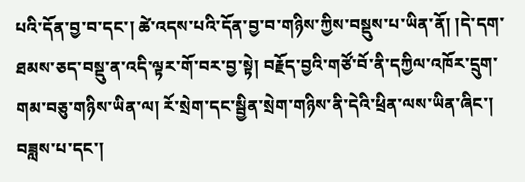པའི་དོན་བྱ་བ་དང་། ཚེ་འདས་པའི་དོན་བྱ་བ་གཉིས་ཀྱིས་བསྡུས་པ་ཡིན་ནོ། །དེ་དག་ཐམས་ཅད་བསྡུ་ན་འདི་ལྟར་གོ་བར་བྱ་སྟེ། བརྗོད་བྱའི་གཙོ་བོ་ནི་དཀྱིལ་འཁོར་དྲུག་གམ་བཅུ་གཉིས་ཡིན་ལ། རོ་སྲེག་དང་སྦྱིན་སྲེག་གཉིས་ནི་དེའི་ཕྲིན་ལས་ཡིན་ཞིང་། བཟླས་པ་དང་།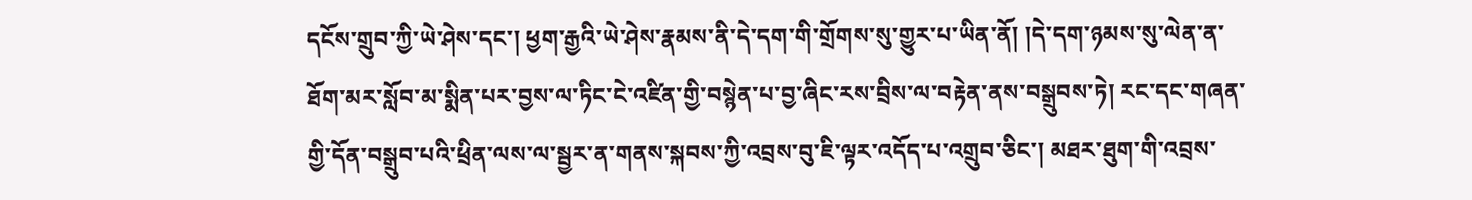དངོས་གྲུབ་ཀྱི་ཡེ་ཤེས་དང་། ཕྱག་རྒྱའི་ཡེ་ཤེས་རྣམས་ནི་དེ་དག་གི་གྲོགས་སུ་གྱུར་པ་ཡིན་ནོ། །དེ་དག་ཉམས་སུ་ལེན་ན་ཐོག་མར་སློབ་མ་སྨིན་པར་བྱས་ལ་ཏིང་ངེ་འཛིན་གྱི་བསྙེན་པ་བྱ་ཞིང་རས་བྲིས་ལ་བརྟེན་ནས་བསྒྲུབས་ཏེ། རང་དང་གཞན་གྱི་དོན་བསྒྲུབ་པའི་ཕྲིན་ལས་ལ་སྦྱར་ན་གནས་སྐབས་ཀྱི་འབྲས་བུ་ཇི་ལྟར་འདོད་པ་འགྲུབ་ཅིང་། མཐར་ཐུག་གི་འབྲས་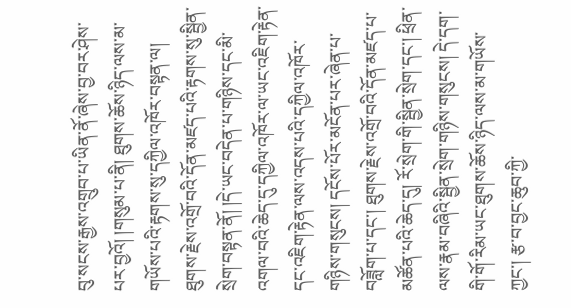བུ་སངས་རྒྱས་འགྲུབ་པ་ཡིན་ནོ་ཞེས་བྱ་བར་ཤེས་པར་བྱའོ། །གསུམ་པ་ནི། ཐུགས་ཆོས་ཉིད་ལས་མ་གཡོས་པའི་རྟགས་སུ་དཀྱིལ་འཁོར་བསྟན་ལ། ཐུགས་རྗེས་འགྲོ་བའི་དོན་མཛད་པའི་རྟགས་སུ་སྦྱིན་སྲེག་བསྟན་ནོ། །དེ་ཡང་བདེན་པ་གཉིས་དང་མི་འགལ་བའི་ཆེད་དུ་དཀྱིལ་འཁོར་ལ་ཡང་འཇིག་རྟེན་དང་འཇིག་རྟེན་ལས་འདས་པའི་དཀྱིལ་འཁོར་གཉིས་གསུངས། དངོས་པོར་མངོན་པར་ཞེན་པ་བཟློག་པ་དང་། ཐུགས་རྗེས་འགྲོ་བའི་དོན་མཛད་པ་མཚོན་པའི་ཆེད་དུ། རོ་སྲེག་གི་སྦྱིན་སྲེག་དང་། ཕྲིན་ལས་རྣམ་བཞིའི་སྦྱིན་སྲེག་གཉིས་གསུངས། དེ་དག་གི་གོ་རིམ་ཡང་ཐུགས་ཆོས་ཉིད་ལས་མ་གཡོས་ཀྱང་། རྩ་བ་བྱང་ཆུབ་ཀྱི་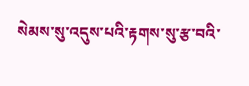སེམས་སུ་འདུས་པའི་རྟགས་སུ་རྩ་བའི་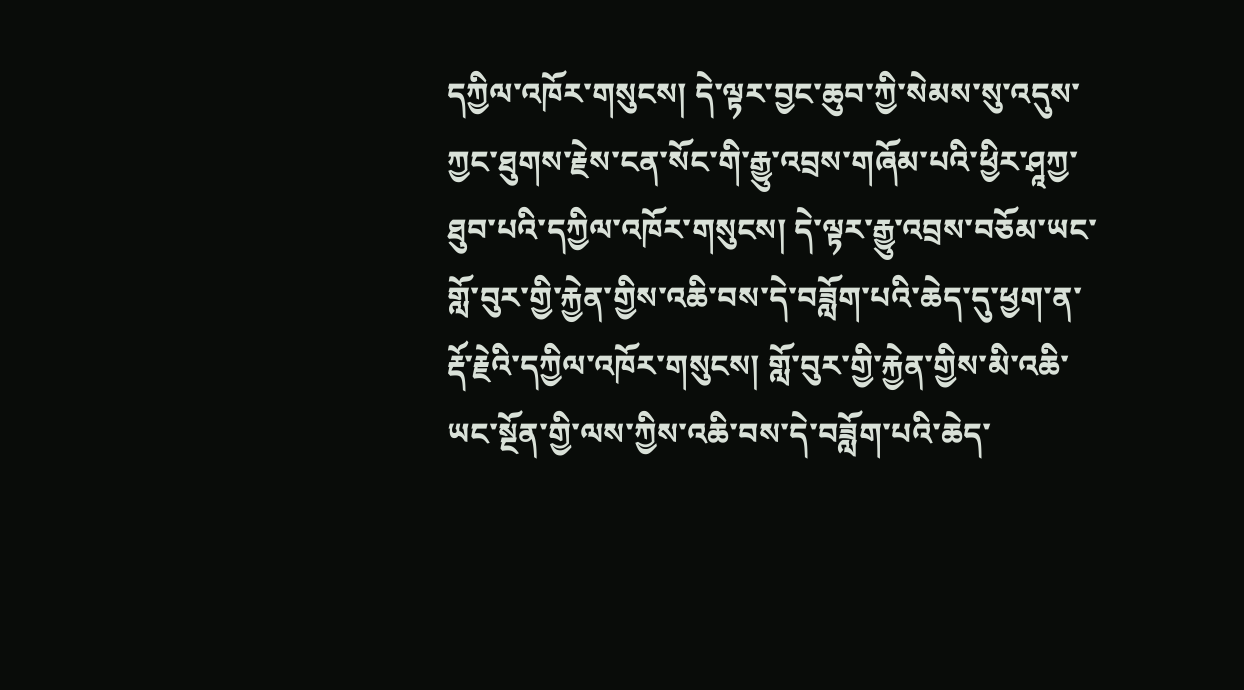དཀྱིལ་འཁོར་གསུངས། དེ་ལྟར་བྱང་ཆུབ་ཀྱི་སེམས་སུ་འདུས་ཀྱང་ཐུགས་རྗེས་ངན་སོང་གི་རྒྱུ་འབྲས་གཞོམ་པའི་ཕྱིར་ཤཱཀྱ་ཐུབ་པའི་དཀྱིལ་འཁོར་གསུངས། དེ་ལྟར་རྒྱུ་འབྲས་བཅོམ་ཡང་གློ་བུར་གྱི་རྐྱེན་གྱིས་འཆི་བས་དེ་བཟློག་པའི་ཆེད་དུ་ཕྱག་ན་རྡོ་རྗེའི་དཀྱིལ་འཁོར་གསུངས། གློ་བུར་གྱི་རྐྱེན་གྱིས་མི་འཆི་ཡང་སྔོན་གྱི་ལས་ཀྱིས་འཆི་བས་དེ་བཟློག་པའི་ཆེད་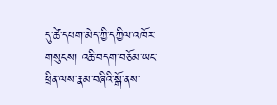དུ་ཚེ་དཔག་མེད་ཀྱི་དཀྱིལ་འཁོར་གསུངས། འཆི་བདག་བཅོམ་ཡང་ཕྲིན་ལས་རྣམ་བཞིའི་སྒོ་ནས་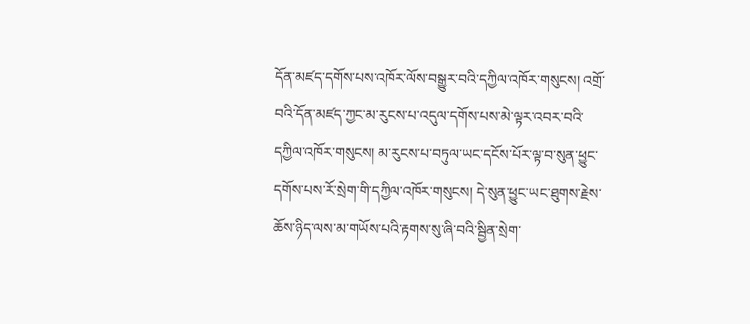དོན་མཛད་དགོས་པས་འཁོར་ལོས་བསྒྱུར་བའི་དཀྱིལ་འཁོར་གསུངས། འགྲོ་བའི་དོན་མཛད་ཀྱང་མ་རུངས་པ་འདུལ་དགོས་པས་མེ་ལྟར་འབར་བའི་དཀྱིལ་འཁོར་གསུངས། མ་རུངས་པ་བཏུལ་ཡང་དངོས་པོར་ལྟ་བ་སུན་ཕྱུང་དགོས་པས་རོ་སྲེག་གི་དཀྱིལ་འཁོར་གསུངས། དེ་སུན་ཕྱུང་ཡང་ཐུགས་རྗེས་ཆོས་ཉིད་ལས་མ་གཡོས་པའི་རྟགས་སུ་ཞི་བའི་སྦྱིན་སྲེག་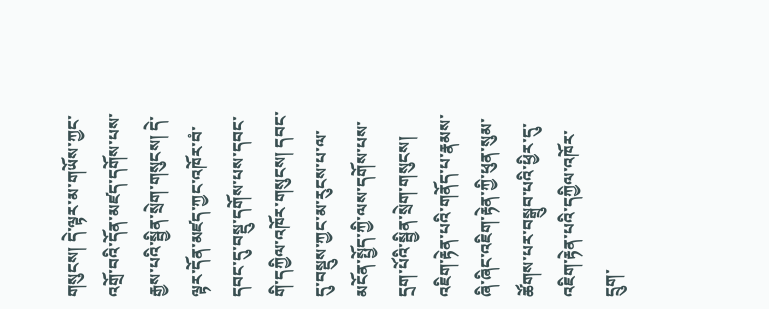གསུངས། དེ་ལྟར་མ་གཡོས་ཀྱང་འགྲོ་བའི་དོན་མཛད་དགོས་པས་རྒྱས་པའི་སྦྱིན་སྲེག་གསུངས། དེ་ལྟར་དོན་མཛད་ཀྱང་འཁོར་བཾ་དབང་དུ་བསྡུ་དགོས་པས་དབང་གི་དཀྱིལ་འཁོར་གསུངས། དབང་དུ་བསྡུས་ཀྱང་མ་རུངས་པ་ལ་མངོན་སྤྱོད་ཀྱི་ལས་དགོས་པས་དྲག་པོའི་སྦྱིན་སྲེག་གསུངས། འཇིག་རྟེན་པའི་གནོད་པ་རྣམས་ཞི་ཞིང་འཇིག་རྟེན་ཀྱི་ཕུན་སུམ་ཚོགས་པར་བསྒྲུབ་པའི་ཕྱིར་དུ་འཇིག་རྟེན་པའི་དཀྱིལ་འཁོར་དྲུག་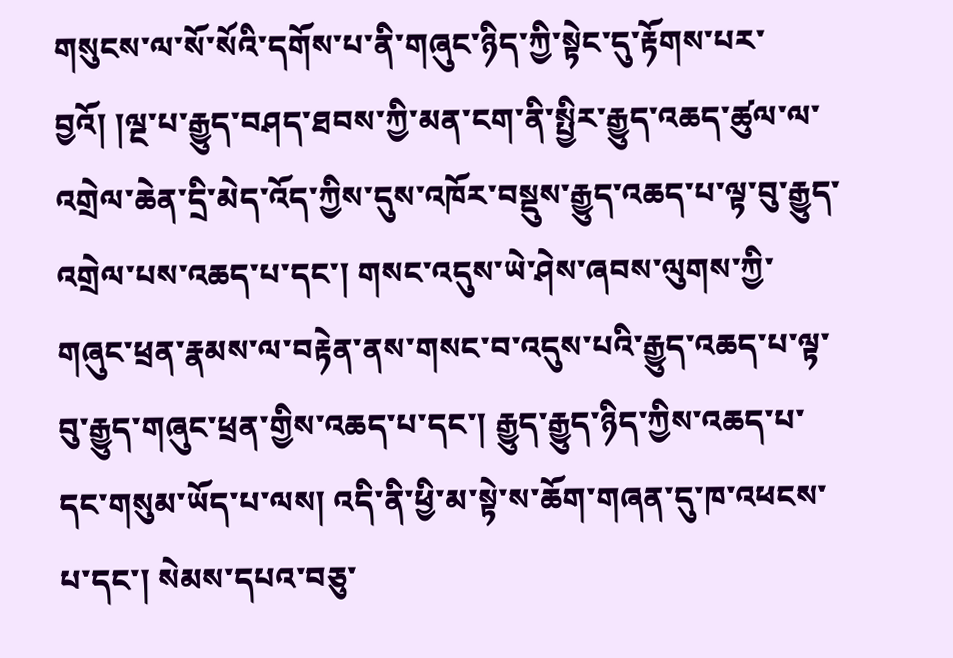གསུངས་ལ་སོ་སོའི་དགོས་པ་ནི་གཞུང་ཉིད་ཀྱི་སྟེང་དུ་རྟོགས་པར་བྱའོ། །ལྔ་པ་རྒྱུད་བཤད་ཐབས་ཀྱི་མན་ངག་ནི་སྤྱིར་རྒྱུད་འཆད་ཚུལ་ལ་འགྲེལ་ཆེན་དྲི་མེད་འོད་ཀྱིས་དུས་འཁོར་བསྡུས་རྒྱུད་འཆད་པ་ལྟ་བུ་རྒྱུད་འགྲེལ་པས་འཆད་པ་དང་། གསང་འདུས་ཡེ་ཤེས་ཞབས་ལུགས་ཀྱི་གཞུང་ཕྲན་རྣམས་ལ་བརྟེན་ནས་གསང་བ་འདུས་པའི་རྒྱུད་འཆད་པ་ལྟ་བུ་རྒྱུད་གཞུང་ཕྲན་གྱིས་འཆད་པ་དང་། རྒྱུད་རྒྱུད་ཉིད་ཀྱིས་འཆད་པ་དང་གསུམ་ཡོད་པ་ལས། འདི་ནི་ཕྱི་མ་སྟེ་ས་ཆོག་གཞན་དུ་ཁ་འཕངས་པ་དང་། སེམས་དཔའ་བཅུ་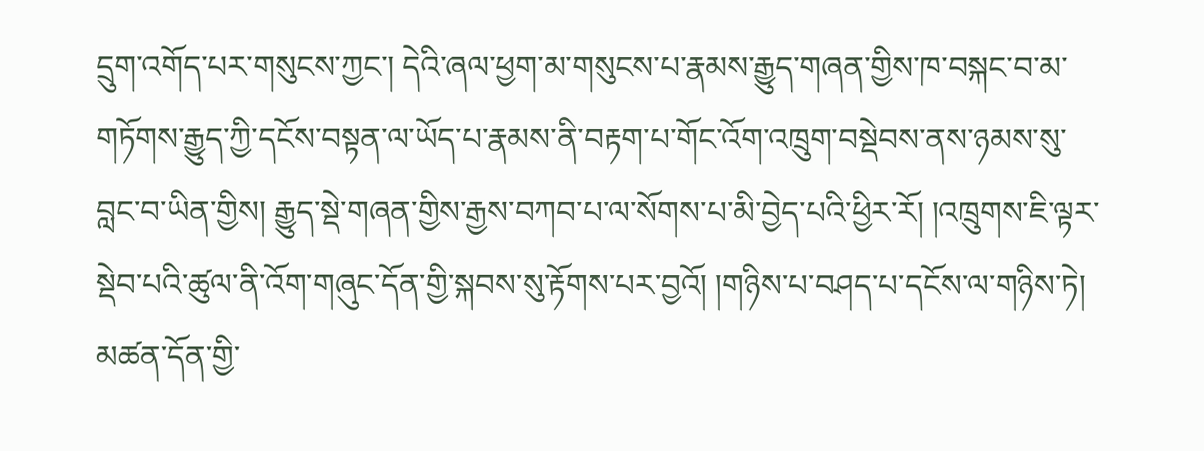དྲུག་འགོད་པར་གསུངས་ཀྱང་། དེའི་ཞལ་ཕྱག་མ་གསུངས་པ་རྣམས་རྒྱུད་གཞན་གྱིས་ཁ་བསྐང་བ་མ་གཏོགས་རྒྱུད་ཀྱི་དངོས་བསྟན་ལ་ཡོད་པ་རྣམས་ནི་བརྟག་པ་གོང་འོག་འཁྲུག་བསྡེབས་ནས་ཉམས་སུ་བླང་བ་ཡིན་གྱིས། རྒྱུད་སྡེ་གཞན་གྱིས་རྒྱས་བཀབ་པ་ལ་སོགས་པ་མི་བྱེད་པའི་ཕྱིར་རོ། །འཁྲུགས་ཇི་ལྟར་སྡེབ་པའི་ཚུལ་ནི་འོག་གཞུང་དོན་གྱི་སྐབས་སུ་རྟོགས་པར་བྱའོ། །གཉིས་པ་བཤད་པ་དངོས་ལ་གཉིས་ཏེ། མཚན་དོན་གྱི་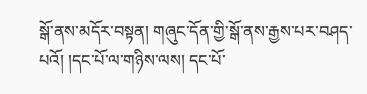སྒོ་ནས་མདོར་བསྟན། གཞུང་དོན་གྱི་སྒོ་ནས་རྒྱས་པར་བཤད་པའོ། །དང་པོ་ལ་གཉིས་ལས། དང་པོ་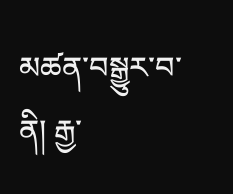མཚན་བསྒྱུར་བ་ནི། རྒྱ་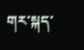གར་སྐད་